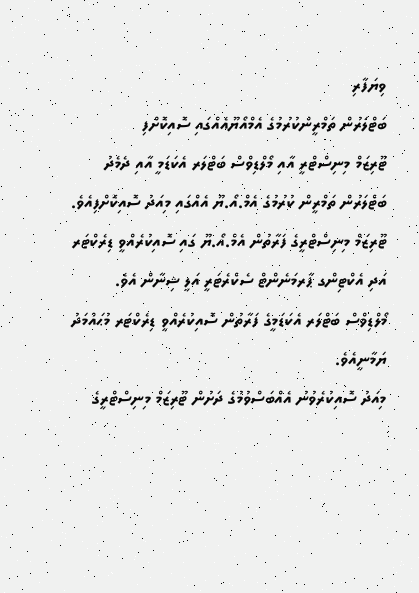ވިޔަފާރި
ބަޓްލަރުން ތަމްރީންކުރުމުގެ އެމްއޯޔޫއެއްގައި ސޮއިކޮށްފި
ޓޫރިޒަމް މިނިސްޓްރީ އާއި މޯލްޑިވްސް ބަޓްލަރ އެކަޑަމީ އާއި ދެމެދު ބަޓްލަރުން ތަމްރީން ކުރުމުގެ އެމް.އޯ.ޔޫ އެއްގައި މިއަދު ސޮއިކޮށްފިއެވެ.
ޓޫރިޒަމް މިނިސްޓްރީގެ ފަރާތުން އެމް.އޯ.ޔޫ ގައި ސޮއިކުރެއްވީ ޑިރެކްޓަރ އަދި އެކްޓިންގ ޕާރމަނެންޓް ސެކްރެޓަރީ އަލީ ޝިނާން އެވެ. މޯލްޑިވްސް ބަޓްލަރ އެކަޑަމީގެ ފަރާތުން ސޮއިކުރެއްވީ ޑިރެކްޓަރ މުޙައްމަދު ޔަމާނީއެވެ.
މިއަދު ސޮއިކުރެވުނު އެއްބަސްވުމުގެ ދަށުން ޓޫރިޒަމް މިނިސްޓްރީގެ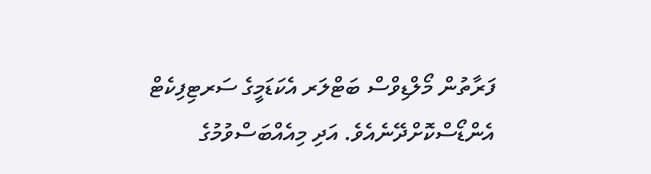ފަރާތުން މޯލްޑިވްސް ބަޓްލަރ އެކަޑަމީގެ ސަރޓިފިކެޓް އެންޑޯސްކޮށްދޭނެއެވެ. އަދި މިއެއްބަސްވުމުގެ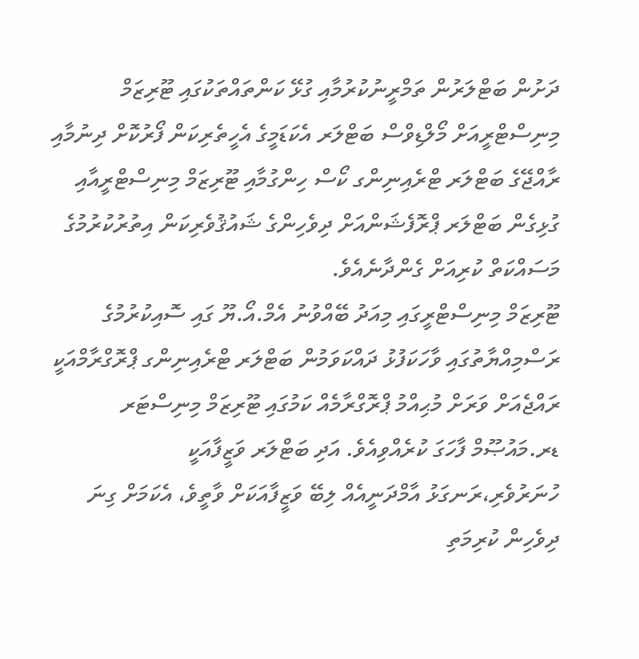ދަށުން ބަޓްލަރުން ތަމްރީނުކުރުމާއި ގުޅޭ ކަންތައްތަކުގައި ޓޫރިޒަމް މިނިސްޓްރީއަށް މޯލްޑިވްސް ބަޓްލަރ އެކަޑަމީގެ އެހީތެރިކަން ފޯރުކޮށް ދިނުމާއި ރާއްޖޭގެ ބަޓްލަރ ޓްރެއިނިންގ ކޯސް ހިންގުމާއި ޓޫރިޒަމް މިނިސްޓްރީއާއި ގުޅިގެން ބަޓްލަރ ޕްރޮފެޝަންއަށް ދިވެހިންގެ ޝައުޤުވެރިކަން އިތުރުކުރުމުގެ މަސައްކަތް ކުރިއަށް ގެންދާނެއެވެ.
ޓޫރިޒަމް މިނިސްޓްރީގައި މިއަދު ބޭއްވުނު އެމް.އޯ.ޔޫ ގައި ސޮއިކުރުމުގެ ރަސްމިއްޔާތުގައި ވާހަކަފުޅު ދައްކަވަމުން ބަޓްލަރ ޓްރެއިނިންގ ޕްރޮގްރާމްއަކީ ރައްޖެއަށް ވަރަށް މުޙިއްމު ޕްރޮގްރާމެއް ކަމުގައި ޓޫރިޒަމް މިނިސްޓަރ ޑރ.މައުޞޫމް ފާހަގަ ކުރެއްވިއެވެ. އަދި ބަޓްލަރ ވަޒީފާއަކީ ހުނަރުވެރި،ރަނގަޅު އާމްދަނީއެއް ލިބޭ ވަޒީފާއަކަށް ވާތީވެ، އެކަމަށް ގިނަ ދިވެހިން ކުރިމަތި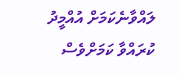ލައްވާނެކަމަށް އުއްމީދު ކުރައްވާ ކަމަށްވެސް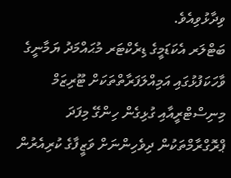ވިދާޅުވިއެވެ.
ބަޓްލަރ އެކަޑަމީގެ ޑިރެކްޓަރ މުޙައްމަދު ޔަމާނީގެ ވާހަކަފުޅުގައި އަމިއްލަފަރާތްތަކަށް ޓޫރިޒަމް މިނިސްޓްރީއާއި ގުޅިގެން ހިންގޭ މިފަދަ ޕްރޮގްރާމްތަކުން ދިވެހިންނަށް ވަޒީފާގެ ކުރިއެރުން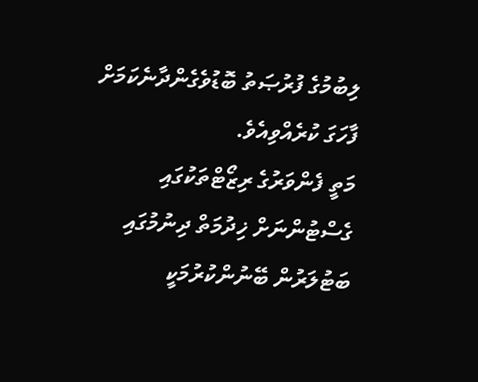ލިބުމުގެ ފުރުޞަތު ބޮޑުވެގެންދާނެކަމަށް ފާހަގަ ކުރެއްވިއެވެ.
މަތީ ފެންވަރުގެ ރިޒޯޓްތަކުގައި ގެސްޓުންނަށް ޚިދުމަތް ދިނުމުގައި ބަޓުލަރުން ބޭނުންކުރުމަކީ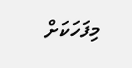މިފަހަކަށް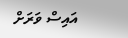އައިސް ވަރަށް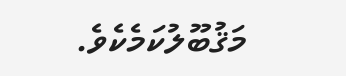މަޤުބޫލުކަމެކެވެ.